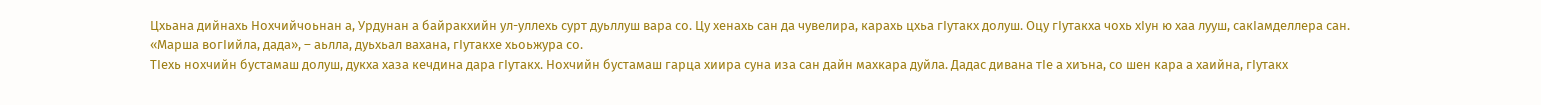Цхьана дийнахь Нохчийчоьнан а, Урдунан а байракхийн ул-уллехь сурт дуьллуш вара со. Цу хенахь сан да чувелира, карахь цхьа гIутакх долуш. Оцу гIутакха чохь хIун ю хаа лууш, сакIамделлера сан.
«Марша вогIийла, дада», – аьлла, дуьхьал вахана, гIутакхе хьоьжура со.
ТIехь нохчийн бустамаш долуш, дукха хаза кечдина дара гIутакх. Нохчийн бустамаш гарца хиира суна иза сан дайн махкара дуйла. Дадас дивана тIе а хиъна, со шен кара а хаийна, гIутакх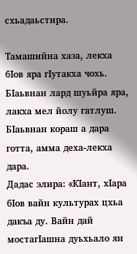схьадаьстира.

Тамашийна хаза, лекха бIов яра гIутакха чохь. БIаьвнан лард шуьйра яра, лакха мел йолу гатлуш. БIаьвнан кораш а дара готта, амма деха-лекха дара.
Дадас элира: «КIант, хIара бIов вайн культурах цхьа дакъа ду. Вайн дай мостагIашна дуьхьало ян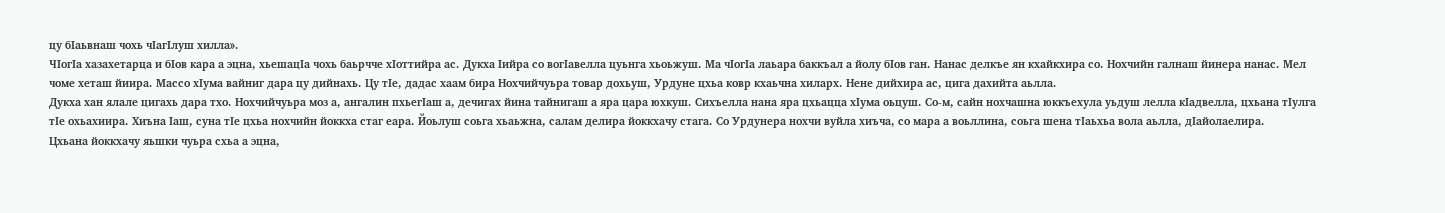цу бIаьвнаш чохь чIагIлуш хилла».
ЧIогIа хазахетарца и бIов кара а эцна, хьешацIа чохь баьрчче хIоттийра ас. Дукха Iийра со вогIавелла цуьнга хьоьжуш. Ма чIогIа лаьара баккъал а йолу бIов ган. Нанас делкъе ян кхайкхира со. Нохчийн галнаш йинера нанас. Мел чоме хеташ йиира. Массо хIума вайниг дара цу дийнахь. Цу тIе, дадас хаам бира Нохчийчуьра товар дохьуш, Урдуне цхьа ковр кхаьчна хиларх. Нене дийхира ас, цига дахийта аьлла.
Дукха хан ялале цигахь дара тхо. Нохчийчуьра моз а, ангалин пхьегIаш а, дечигах йина тайнигаш а яра цара юхкуш. Сихъелла нана яра цхьацца хIума оьцуш. Со-м, сайн нохчашна юккъехула уьдуш лелла кIадвелла, цхьана тIулга тIе охьахиира. Хиъна Iаш, суна тIе цхьа нохчийн йоккха стаг еара. Йоьлуш соьга хьаьжна, салам делира йоккхачу стага. Со Урдунера нохчи вуйла хиъча, со мара а воьллина, соьга шена тIаьхьа вола аьлла, дIайолаелира.
Цхьана йоккхачу яьшки чуьра схьа а эцна,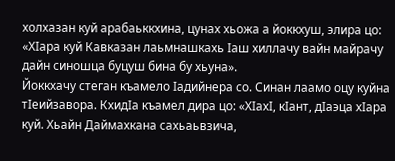холхазан куй арабаьккхина, цунах хьожа а йоккхуш, элира цо: «ХIара куй Кавказан лаьмнашкахь Iаш хиллачу вайн майрачу дайн синошца буцуш бина бу хьуна».
Йоккхачу стеган къамело Iадийнера со. Синан лаамо оцу куйна тIеийзавора. КхидIа къамел дира цо: «ХIахI, кIант, дIаэца хIара куй. Хьайн Даймахкана сахьаьвзича,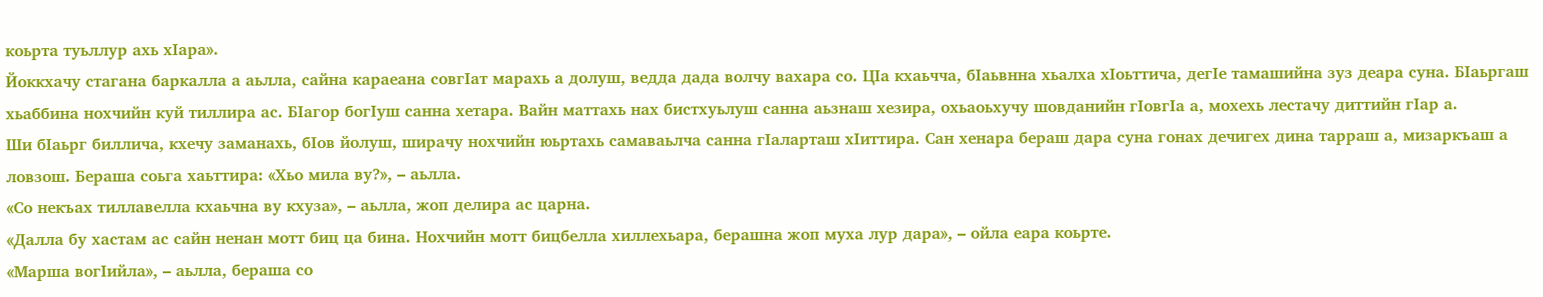коьрта туьллур ахь хIара».
Йоккхачу стагана баркалла а аьлла, сайна караеана совгIат марахь а долуш, ведда дада волчу вахара со. ЦIа кхаьчча, бIаьвнна хьалха хIоьттича, дегIе тамашийна зуз деара суна. БIаьргаш хьаббина нохчийн куй тиллира ас. БIагор богIуш санна хетара. Вайн маттахь нах бистхуьлуш санна аьзнаш хезира, охьаоьхучу шовданийн гIовгIа а, мохехь лестачу диттийн гIар а.
Ши бIаьрг биллича, кхечу заманахь, бIов йолуш, ширачу нохчийн юьртахь самаваьлча санна гIаларташ хIиттира. Сан хенара бераш дара суна гонах дечигех дина тарраш а, мизаркъаш а ловзош. Бераша соьга хаьттира: «Хьо мила ву?», – аьлла.
«Со некъах тиллавелла кхаьчна ву кхуза», – аьлла, жоп делира ас царна.
«Далла бу хастам ас сайн ненан мотт биц ца бина. Нохчийн мотт бицбелла хиллехьара, берашна жоп муха лур дара», – ойла еара коьрте.
«Марша вогIийла», – аьлла, бераша со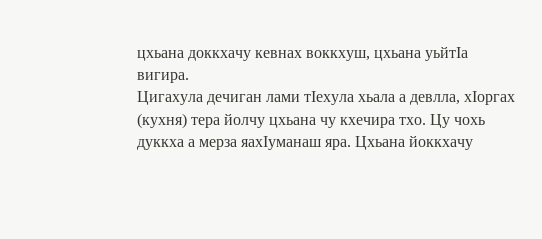цхьана доккхачу кевнах воккхуш, цхьана уьйтIа вигира.
Цигахула дечиган лами тIехула хьала а девлла, хIоргах (кухня) тера йолчу цхьана чу кхечира тхо. Цу чохь дуккха а мерза яахIуманаш яра. Цхьана йоккхачу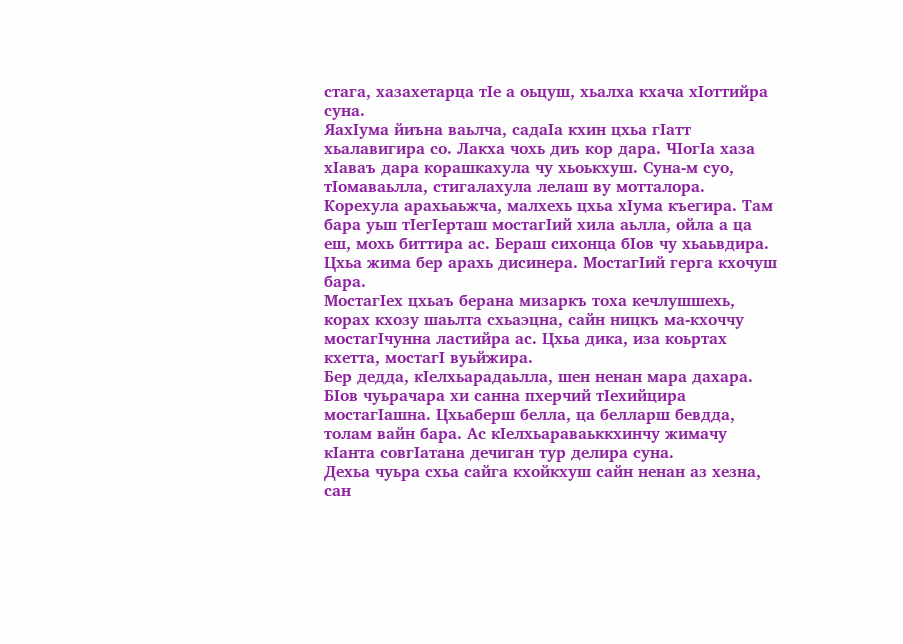стага, хазахетарца тIе а оьцуш, хьалха кхача хIоттийра суна.
ЯахIума йиъна ваьлча, садаIа кхин цхьа гIатт хьалавигира со. Лакха чохь диъ кор дара. ЧIогIа хаза хIаваъ дара корашкахула чу хьоькхуш. Суна-м суо, тIомаваьлла, стигалахула лелаш ву мотталора. Корехула арахьаьжча, малхехь цхьа хIума къегира. Там бара уьш тIегIерташ мостагIий хила аьлла, ойла а ца еш, мохь биттира ас. Бераш сихонца бIов чу хьаьвдира. Цхьа жима бер арахь дисинера. МостагIий герга кхочуш бара.
МостагIех цхьаъ берана мизаркъ тоха кечлушшехь, корах кхозу шаьлта схьаэцна, сайн ницкъ ма-кхоччу мостагIчунна ластийра ас. Цхьа дика, иза коьртах кхетта, мостагI вуьйжира.
Бер дедда, кIелхьарадаьлла, шен ненан мара дахара. БIов чуьрачара хи санна пхерчий тIехийцира мостагIашна. Цхьаберш белла, ца белларш бевдда, толам вайн бара. Ас кIелхьараваьккхинчу жимачу кIанта совгIатана дечиган тур делира суна.
Дехьа чуьра схьа сайга кхойкхуш сайн ненан аз хезна, сан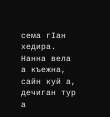сема гIан хедира. Нанна вела а къежна, сайн куй а, дечиган тур а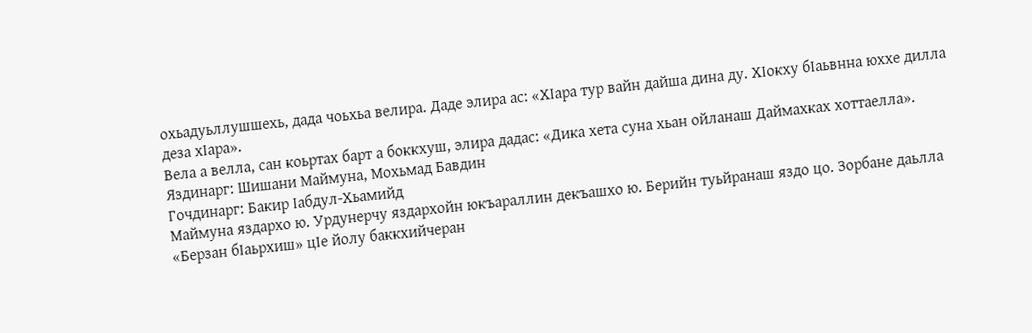охьадуьллушшехь, дада чоьхьа велира. Даде элира ас: «ХIара тур вайн дайша дина ду. ХIокху бIаьвнна юххе дилла деза хIара».
Вела а велла, сан коьртах барт а боккхуш, элира дадас: «Дика хета суна хьан ойланаш Даймахках хоттаелла».
Яздинарг: Шишани Маймуна, Мохьмад Бавдин
Гочдинарг: Бакир Iабдул-Хьамийд
Маймуна яздархо ю. Урдунерчу яздархойн юкъараллин декъашхо ю. Берийн туьйранаш яздо цо. Зорбане даьлла «Берзан бIаьрхиш» цIе йолу баккхийчеран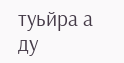туьйра а ду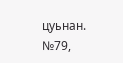цуьнан.
№79,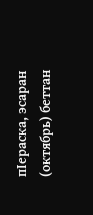пIераска, эсаран (октябрь) беттан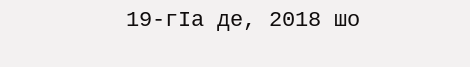19-гIа де, 2018 шо